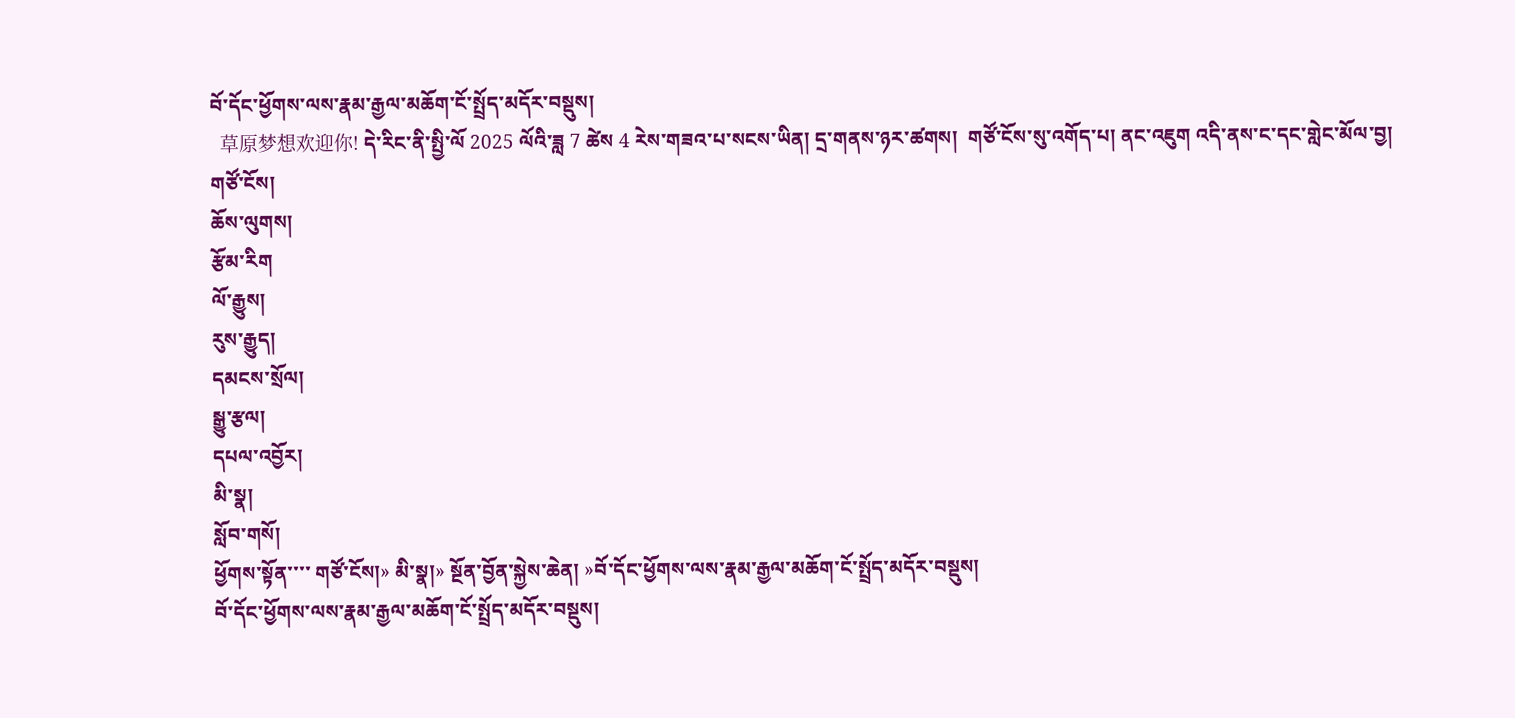བོ་དོང་ཕྱོགས་ལས་རྣམ་རྒྱལ་མཆོག་ངོ་སྤྲོད་མདོར་བསྡུས།
  草原梦想欢迎你! དེ་རིང་ནི་སྤྱི་ལོ 2025 ལོའི་ཟླ 7 ཚེས 4 རེས་གཟའ་པ་སངས་ཡིན། དྲ་གནས་ཉར་ཚགས།  གཙོ་ངོས་སུ་འགོད་པ། ནང་འཇུག འདི་ནས་ང་དང་གླེང་མོལ་བྱ།
གཙོ་ངོས།
ཆོས་ལུགས།
རྩོམ་རིག
ལོ་རྒྱུས།
རུས་རྒྱུད།
དམངས་སྲོལ།
སྒྱུ་རྩལ།
དཔལ་འབྱོར།
མི་སྣ།
སློབ་གསོ།
ཕྱོགས་སྟོན་་་་ གཙོ་ངོས།» མི་སྣ།» སྔོན་བྱོན་སྐྱེས་ཆེན། »བོ་དོང་ཕྱོགས་ལས་རྣམ་རྒྱལ་མཆོག་ངོ་སྤྲོད་མདོར་བསྡུས།
བོ་དོང་ཕྱོགས་ལས་རྣམ་རྒྱལ་མཆོག་ངོ་སྤྲོད་མདོར་བསྡུས།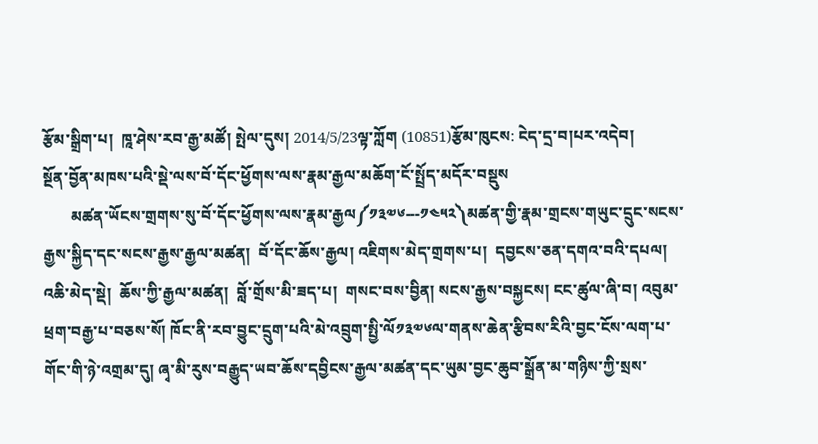རྩོམ་སྒྲིག་པ།  ཁཱ་ཤེས་རབ་རྒྱ་མཚོ། སྤེལ་དུས། 2014/5/23ལྟ་ཀློག (10851)རྩོམ་ཁུངས: ངེད་དྲ་བ།པར་འདེབ།
སྔོན་བྱོན་མཁས་པའི་སྡེ་ལས་བོ་དོང་ཕྱོགས་ལས་རྣམ་རྒྱལ་མཆོག་ངོ་སྤྲོད་མདོར་བསྡུས
       མཚན་ཡོངས་གྲགས་སུ་བོ་དོང་ཕྱོགས་ལས་རྣམ་རྒྱལ༼༡༣༧༦---༡༤༥༢༽མཚན་གྱི་རྣམ་གྲངས་གཡུང་དྲུང་སངས་རྒྱས་སྐྱིད་དང་སངས་རྒྱས་རྒྱལ་མཚན།  བོ་དོང་ཆོས་རྒྱལ། འཇིགས་མེད་གྲགས་པ།  དབྱངས་ཅན་དགའ་བའི་དཔལ། འཆི་མེད་སྡེ།  ཆོས་ཀྱི་རྒྱལ་མཚན།  བློ་གྲོས་མི་ཟད་པ།  གསང་བས་བྱིན། སངས་རྒྱས་བསྐྱངས། ངང་ཚུལ་ཞི་བ། འབུམ་ཕྲག་བརྒྱ་པ་བཅས་སོ། ཁོང་ནི་རབ་བྱུང་དྲུག་པའི་མེ་འབྲུག་སྤྱི་ལོ༡༣༧༦ལ་གནས་ཆེན་རྩིབས་རིའི་བྱང་ངོས་ལག་པ་གོང་གི་ཉེ་འགྲམ་དུ། ཞྭ་མི་རུས་བརྒྱུད་ཡབ་ཆོས་དབྱིངས་རྒྱལ་མཚན་དང་ཡུམ་བྱང་ཆུབ་སྒྲོན་མ་གཉིས་ཀྱི་སྲས་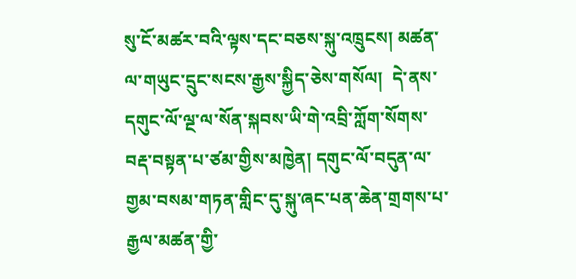སུ་ངོ་མཚར་བའི་ལྟས་དང་བཅས་སྐུ་འཁྲུངས། མཚན་ལ་གཡུང་དྲུང་སངས་རྒྱས་སྐྱིད་ཅེས་གསོལ།  དེ་ནས་དགུང་ལོ་ལྔ་ལ་སོན་སྐབས་ཡི་གེ་འབྲི་ཀློག་སོགས་བརྡ་བསྟན་པ་ཙམ་གྱིས་མཁྱེན། དགུང་ལོ་བདུན་ལ་གྱམ་བསམ་གཏན་གླིང་དུ་སྐུ་ཞང་པན་ཆེན་གྲགས་པ་རྒྱལ་མཚན་གྱི་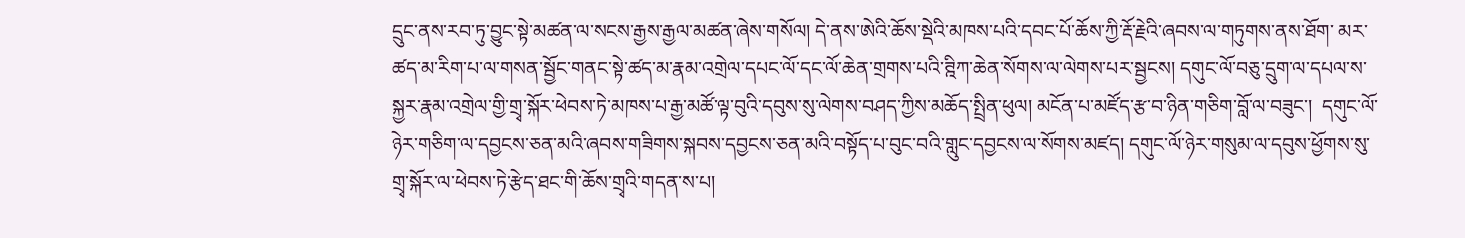དྲུང་ནས་རབ་ཏུ་བྱུང་སྟེ་མཚན་ལ་སངས་རྒྱས་རྒྱལ་མཚན་ཞེས་གསོལ། དེ་ནས་ཨེའི་ཆོས་སྡེའི་མཁས་པའི་དབང་པོ་ཆོས་ཀྱི་རྡོ་རྗེའི་ཞབས་ལ་གཏུགས་ནས་ཐོག་ མར་ཚད་མ་རིག་པ་ལ་གསན་སྦྱོང་གནང་སྟེ་ཚད་མ་རྣམ་འགྲེལ་དཔང་ལོ་དང་ལོ་ཆེན་གྲགས་པའི་ཊྰིཀ་ཆེན་སོགས་ལ་ལེགས་པར་སྦྱངས། དགུང་ལོ་བཅུ་དྲུག་ལ་དཔལ་ས་སྐྱར་རྣམ་འགྲེལ་གྱི་གྲྭ་སྐོར་ཕེབས་ཏེ་མཁས་པ་རྒྱ་མཚོ་ལྟ་བུའི་དབུས་སུ་ལེགས་བཤད་ཀྱིས་མཆོད་སྤྲིན་ཕུལ། མངོན་པ་མཛོད་རྩ་བ་ཉིན་གཅིག་བློ་ལ་བཟུང་།  དགུང་ལོ་ཉེར་གཅིག་ལ་དབྱངས་ཅན་མའི་ཞབས་གཟིགས་སྐབས་དབྱངས་ཅན་མའི་བསྟོད་པ་བུང་བའི་གླུང་དབྱངས་ལ་སོགས་མཛད། དགུང་ལོ་ཉེར་གསུམ་ལ་དབུས་ཕྱོགས་སུ་གྲྭ་སྐོར་ལ་ཕེབས་ཏེ་རྩེད་ཐང་གི་ཆོས་གྲྭའི་གདན་ས་པ།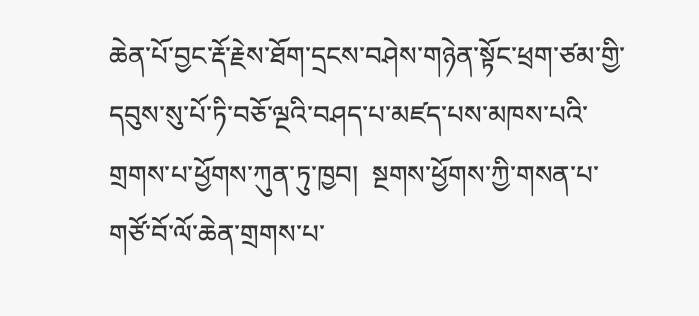ཆེན་པོ་བྱང་རྡོ་རྗེས་ཐོག་དྲངས་བཤེས་གཉེན་སྟོང་ཕྲག་ཙམ་གྱི་དབུས་སུ་པོ་ཏི་བཅོ་ལྔའི་བཤད་པ་མཛད་པས་མཁས་པའི་གྲགས་པ་ཕྱོགས་ཀུན་ཏུ་ཁྱབ།  སྔགས་ཕྱོགས་ཀྱི་གསན་པ་གཙོ་བོ་ལོ་ཆེན་གྲགས་པ་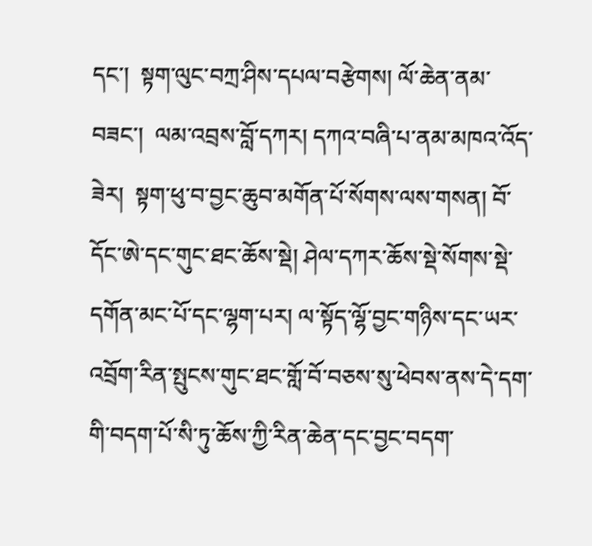དང་།  སྟག་ལུང་བཀྲ་ཤིས་དཔལ་བརྩེགས། ལོ་ཆེན་ནམ་བཟང་།  ལམ་འབྲས་བློ་དཀར། དཀའ་བཞི་པ་ནམ་མཁའ་འོད་ཟེར།  སྟག་ཕུ་བ་བྱང་ཆུབ་མགོན་པོ་སོགས་ལས་གསན། བོ་དོང་ཨེ་དང་གུང་ཐང་ཆོས་སྡེ། ཤེལ་དཀར་ཆོས་སྡེ་སོགས་སྡེ་དགོན་མང་པོ་དང་ལྷག་པར། ལ་སྟོད་ལྷོ་བྱང་གཉིས་དང་ཡར་འབྲོག་རིན་སྤུངས་གུང་ཐང་གློ་བོ་བཅས་སུ་ཕེབས་ནས་དེ་དག་གི་བདག་པོ་སི་ཏུ་ཆོས་ཀྱི་རིན་ཆེན་དང་བྱང་བདག་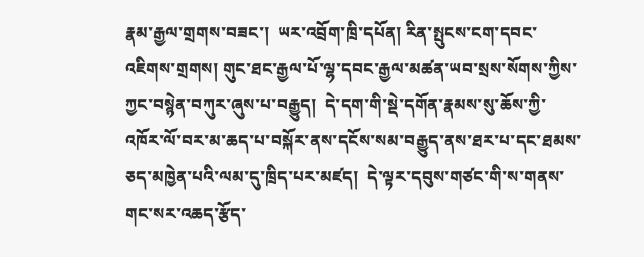རྣམ་རྒྱལ་གྲགས་བཟང་།  ཡར་འབྲོག་ཁྲི་དཔོན། རིན་སྤུངས་ངག་དབང་འཇིགས་གྲགས། གུང་ཐང་རྒྱལ་པོ་ལྷ་དབང་རྒྱལ་མཚན་ཡབ་སྲས་སོགས་ཀྱིས་ཀྱང་བསྙེན་བཀུར་ཞུས་པ་བརྒྱུད།  དེ་དག་གི་སྡེ་དགོན་རྣམས་སུ་ཆོས་ཀྱི་འཁོར་ལོ་བར་མ་ཆད་པ་བསྐོར་ནས་དངོས་སམ་བརྒྱུད་ནས་ཐར་པ་དང་ཐམས་ཅད་མཁྱེན་པའི་ལམ་དུ་ཁྲིད་པར་མཛད།  དེ་ལྟར་དབུས་གཙང་གི་ས་གནས་གང་སར་འཆད་རྩོད་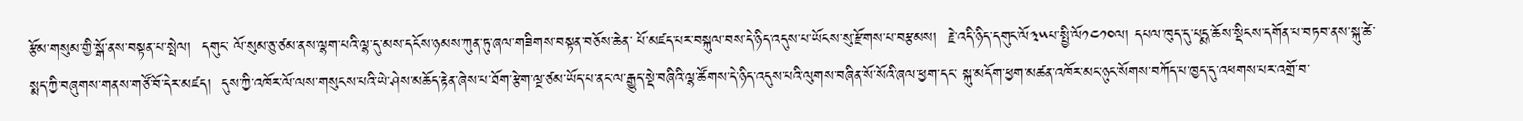རྩོམ་གསུམ་གྱི་སྒོ་ནས་བསྟན་པ་སྤེལ།  དགུང་ ལོ་སུམ་ཅུ་ཙམ་ནས་ལྷག་པའི་ལྷ་དུ་མས་དངོས་ཉམས་ཀུན་ཏུ་ཞལ་གཟིགས་བསྟན་བཅོས་ཆེན་ པོ་མཛད་པར་བསྐུལ་བས་དེ་ཉིད་འདུས་པ་ཡོངས་སུ་རྫོགས་པ་བརྩམས།  རྗེ་འདི་ཉིད་དགུང་ལོ༣༥པ་སྤྱི་ལོ༡༤༡༠ལ། དཔལ་ཁུད་དུ་པདྨ་ཆོས་སྡིངས་དགོན་པ་བཏབ་ནས་སྐུ་ཚེ་སྨད་ཀྱི་བཞུགས་གནས་གཙོ་བོ་དེར་མཛད།  དུས་ཀྱི་འཁོར་ལོ་ལས་གསུངས་པའི་ཡེ་ཤེས་མཆོད་རྟེན་ཞེས་པ་ཐོག་རྩེག་ལྔ་ཙམ་ཡོད་པ་ནང་ལ་རྒྱུད་སྡེ་བཞིའི་ལྷ་ཚོགས་དེ་ཉིད་འདུས་པའི་ལུགས་བཞིན་སོ་སོའི་ཞལ་ཕྱག་དང་ སྐུ་མདོག་ཕྱག་མཚན་འཁོར་མང་ཉུང་སོགས་བཀོད་པ་ཁྱད་དུ་འཕགས་པར་འགྲོ་བ་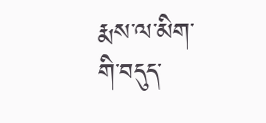རྨས་ལ་མིག་གི་བདུད་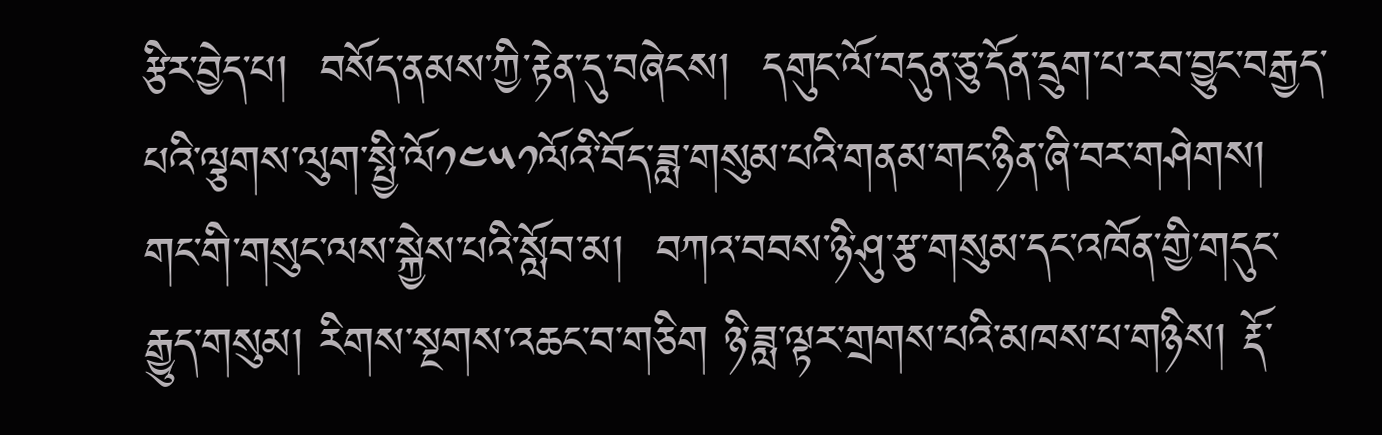རྩིར་བྱེད་པ།  བསོད་ནམས་ཀྱི་རྟེན་དུ་བཞེངས།  དགུང་ལོ་བདུན་ཅུ་དོན་དྲུག་པ་རབ་བྱུང་བརྒྱད་པའི་ལྕགས་ལུག་སྤྱི་ལོ༡༤༥༡ལོའི་བོད་ཟླ་གསུམ་པའི་གནམ་གང་ཉིན་ཞི་བར་གཤེགས།  གང་གི་གསུང་ལས་སྐྱེས་པའི་སློབ་མ།  བཀའ་བབས་ཉི་ཤུ་རྩ་གསུམ་དང་འཁོན་གྱི་གདུང་རྒྱུད་གསུམ། རིགས་སྔགས་འཆང་བ་གཅིག ཉི་ཟླ་ལྟར་གྲགས་པའི་མཁས་པ་གཉིས། རྡོ་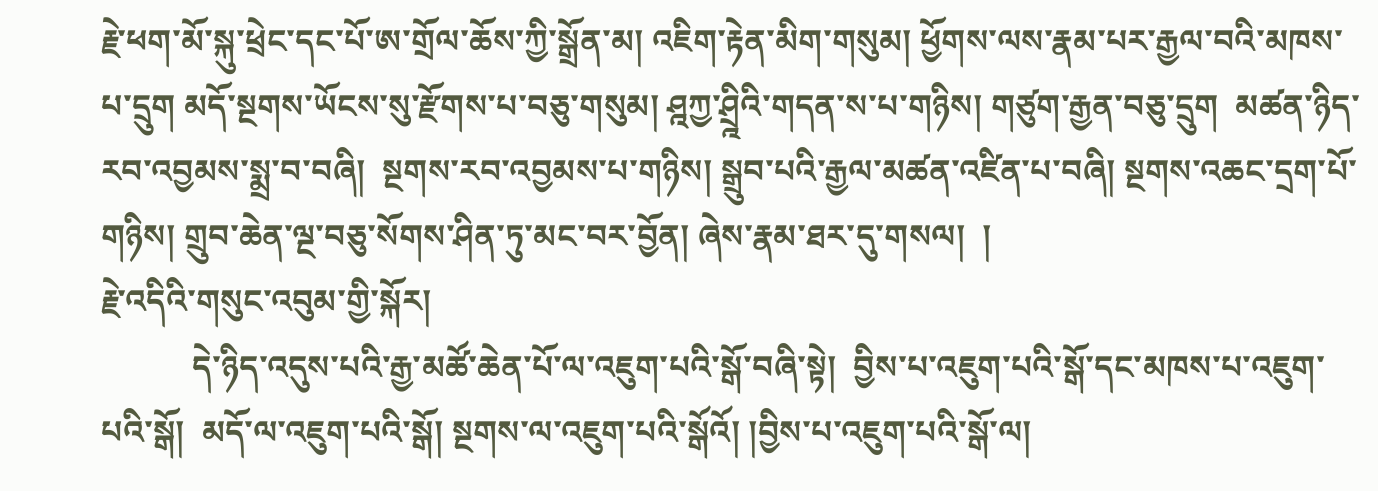རྗེ་ཕག་མོ་སྐུ་ཕྲེང་དང་པོ་ཨ་གྲོལ་ཆོས་ཀྱི་སྒྲོན་མ། འཇིག་རྟེན་མིག་གསུམ། ཕྱོགས་ལས་རྣམ་པར་རྒྱལ་བའི་མཁས་པ་དྲུག མདོ་སྔགས་ཡོངས་སུ་རྫོགས་པ་བཅུ་གསུམ། ཤྰཀྱ་ཤྲྰིའི་གདན་ས་པ་གཉིས། གཙུག་རྒྱན་བཅུ་དྲུག  མཚན་ཉིད་རབ་འབྱམས་སྨྲ་བ་བཞི།  སྔགས་རབ་འབྱམས་པ་གཉིས། སྒྲུབ་པའི་རྒྱལ་མཚན་འཛིན་པ་བཞི། སྔགས་འཆང་དྲག་པོ་གཉིས། གྲུབ་ཆེན་ལྔ་བཅུ་སོགས་ཤིན་ཏུ་མང་བར་བྱོན། ཞེས་རྣམ་ཐར་དུ་གསལ།  །
རྗེ་འདིའི་གསུང་འབུམ་གྱི་སྐོར།
           དེ་ཉིད་འདུས་པའི་རྒྱ་མཚོ་ཆེན་པོ་ལ་འཇུག་པའི་སྒོ་བཞི་སྟེ།  བྱིས་པ་འཇུག་པའི་སྒོ་དང་མཁས་པ་འཇུག་པའི་སྒོ།  མདོ་ལ་འཇུག་པའི་སྒོ། སྔགས་ལ་འཇུག་པའི་སྒོའོ། །བྱིས་པ་འཇུག་པའི་སྒོ་ལ།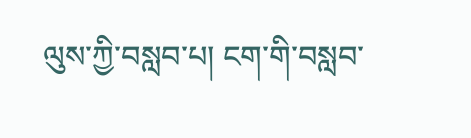ལུས་ཀྱི་བསླབ་པ། ངག་གི་བསླབ་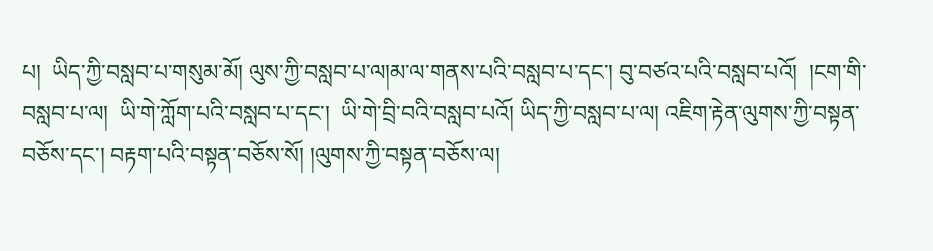པ།  ཡིད་ཀྱི་བསླབ་པ་གསུམ་མོ། ལུས་ཀྱི་བསླབ་པ་ལ།མ་ལ་གནས་པའི་བསླབ་པ་དང་། བུ་བཙའ་པའི་བསླབ་པའོ།  །ངག་གི་བསླབ་པ་ལ།  ཡི་གེ་ཀློག་པའི་བསླབ་པ་དང་།  ཡི་གེ་བྲི་བའི་བསླབ་པའོ། ཡིད་ཀྱི་བསླབ་པ་ལ། འཇིག་རྟེན་ལུགས་ཀྱི་བསྟན་བཅོས་དང་། བརྟག་པའི་བསྟན་བཅོས་སོ། །ལུགས་ཀྱི་བསྟན་བཅོས་ལ།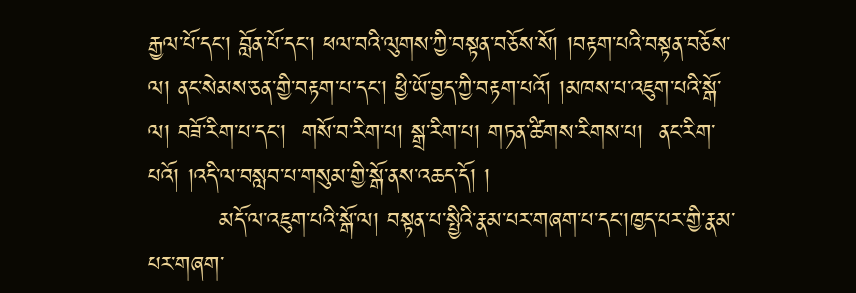རྒྱལ་པོ་དང་། བློན་པོ་དང་། ཕལ་བའི་ལུགས་ཀྱི་བསྟན་བཅོས་སོ། །བརྟག་པའི་བསྟན་བཅོས་ལ། ནང་སེམས་ཅན་གྱི་བརྟག་པ་དང་། ཕྱི་ཡོ་བྱད་ཀྱི་བརྟག་པའོ། །མཁས་པ་འཇུག་པའི་སྒོ་ལ། བཟོ་རིག་པ་དང་།  གསོ་བ་རིག་པ། སྒྲ་རིག་པ། གཏན་ཚིགས་རིགས་པ།  ནང་རིག་པའོ། །འདི་ལ་བསླབ་པ་གསུམ་གྱི་སྒོ་ནས་འཆད་དོ། །
         མདོ་ལ་འཇུག་པའི་སྒོ་ལ། བསྟན་པ་སྤྱིའི་རྣམ་པར་གཞག་པ་དང་།ཁྱད་པར་གྱི་རྣམ་པར་གཞག་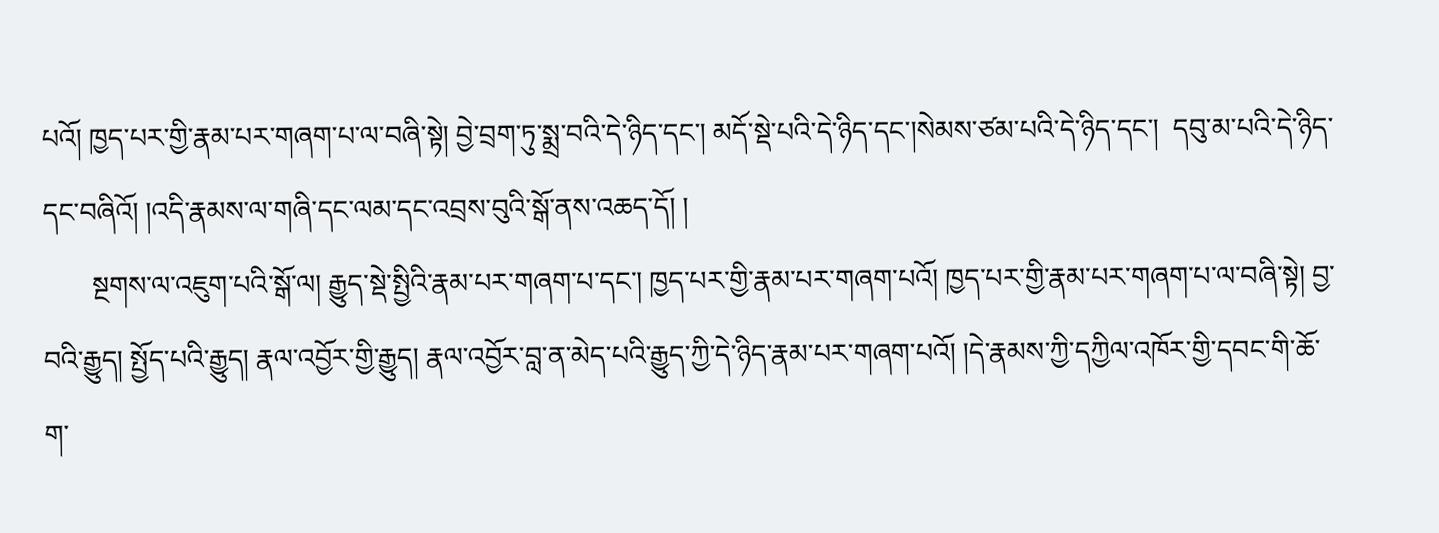པའོ། ཁྱད་པར་གྱི་རྣམ་པར་གཞག་པ་ལ་བཞི་སྟེ། བྱེ་བྲག་ཏུ་སྨྲ་བའི་དེ་ཉིད་དང་། མདོ་སྡེ་པའི་དེ་ཉིད་དང་།སེམས་ཙམ་པའི་དེ་ཉིད་དང་།  དབུ་མ་པའི་དེ་ཉིད་དང་བཞིའོ། །འདི་རྣམས་ལ་གཞི་དང་ལམ་དང་འབྲས་བུའི་སྒོ་ནས་འཆད་དོ། །
       སྔགས་ལ་འཇུག་པའི་སྒོ་ལ། རྒྱུད་སྡེ་སྤྱིའི་རྣམ་པར་གཞག་པ་དང་། ཁྱད་པར་གྱི་རྣམ་པར་གཞག་པའོ། ཁྱད་པར་གྱི་རྣམ་པར་གཞག་པ་ལ་བཞི་སྟེ། བྱ་བའི་རྒྱུད། སྤྱོད་པའི་རྒྱུད། རྣལ་འབྱོར་གྱི་རྒྱུད། རྣལ་འབྱོར་བླ་ན་མེད་པའི་རྒྱུད་ཀྱི་དེ་ཉིད་རྣམ་པར་གཞག་པའོ། །དེ་རྣམས་ཀྱི་དཀྱིལ་འཁོར་གྱི་དབང་གི་ཆོ་ག་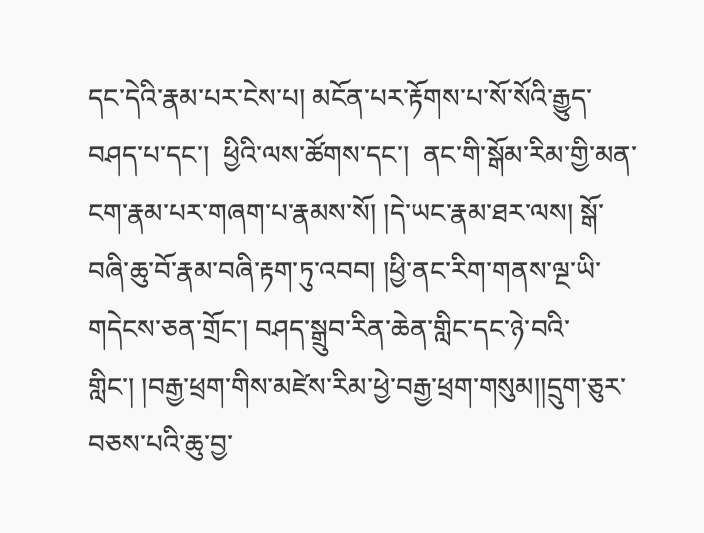དང་དེའི་རྣམ་པར་ངེས་པ། མངོན་པར་རྟོགས་པ་སོ་སོའི་རྒྱུད་བཤད་པ་དང་།  ཕྱིའི་ལས་ཚོགས་དང་།  ནང་གི་སྒོམ་རིམ་གྱི་མན་ངག་རྣམ་པར་གཞག་པ་རྣམས་སོ། །དེ་ཡང་རྣམ་ཐར་ལས། སྒོ་བཞི་ཆུ་བོ་རྣམ་བཞི་རྟག་ཏུ་འབབ། །ཕྱི་ནང་རིག་གནས་ལྔ་ཡི་གདེངས་ཅན་གྲོང་། བཤད་སྒྲུབ་རིན་ཆེན་གླིང་དང་ཉེ་བའི་གླིང་། །བརྒྱ་ཕྲག་གིས་མཛེས་རིམ་ཕྱེ་བརྒྱ་ཕྲག་གསུམ།།དྲུག་ཅུར་བཅས་པའི་ཆུ་བྱ་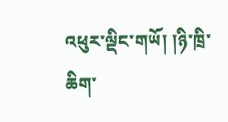འཕུར་ལྡིང་གཡོ། །ཉི་ཁྲི་ཆིག་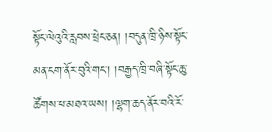སྟོང་ལེའུའི་རླབས་ཕྲེང་ཅན། །བདུན་ཁྲི་ཉིས་སྟོང་མན་ངག་ནོར་བུའི་གང་། །བརྒྱད་ཁྲི་བཞི་སྟོང་ཆུ་ཚོགས་ཕ་མཐའ་ཡས། །ལྷག་ཆད་ནོར་བའི་རོ་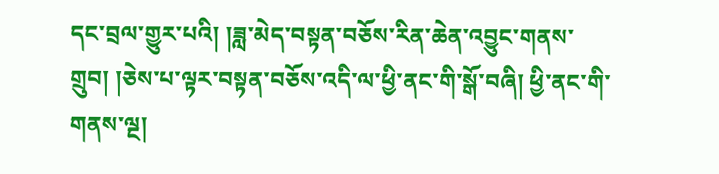དང་བྲལ་གྱུར་པའི། །ཟླ་མེད་བསྟན་བཅོས་རིན་ཆེན་འབྱུང་གནས་གྲུབ། །ཅེས་པ་ལྟར་བསྟན་བཅོས་འདི་ལ་ཕྱི་ནང་གི་སྒོ་བཞི། ཕྱི་ནང་གི་གནས་ལྔ།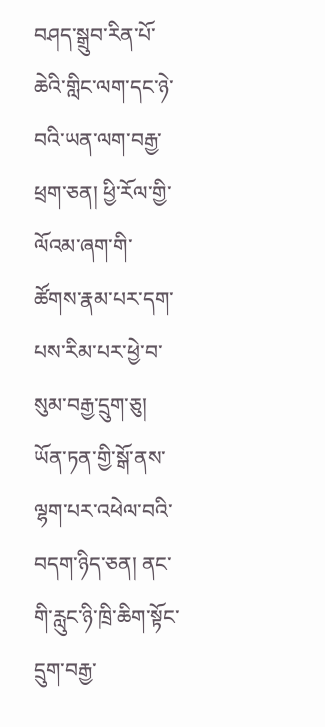བཤད་སྒྲུབ་རིན་པོ་ཆེའི་གླིང་ལག་དང་ཉེ་བའི་ཡན་ལག་བརྒྱ་ཕྲག་ཅན། ཕྱི་རོལ་གྱི་ལོའམ་ཞག་གི་ཚོགས་རྣམ་པར་དག་པས་རིམ་པར་ཕྱེ་བ་སུམ་བརྒྱ་དྲུག་ཅུ། ཡོན་ཏན་གྱི་སྒོ་ནས་ལྷག་པར་འཕེལ་བའི་བདག་ཉིད་ཅན། ནང་གི་རླུང་ཉི་ཁྲི་ཆིག་སྟོང་དྲུག་བརྒྱ་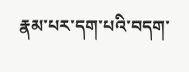རྣམ་པར་དག་པའི་བདག་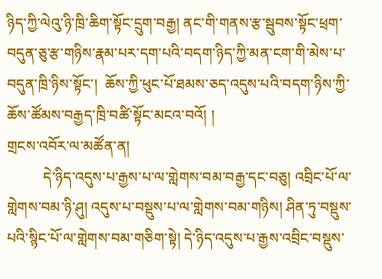ཉིད་ཀྱི་ལེའུ་ཉི་ཁྲི་ཆིག་སྟོང་དྲུག་བརྒྱ། ནང་གི་གནས་རྩ་སྦུབས་སྟོང་ཕྲག་བདུན་ཅུ་རྩ་གཉིས་རྣམ་པར་དག་པའི་བདག་ཉིད་ཀྱི་མན་ངག་གི་མེས་པ་བདུན་ཁྲི་ཉིས་སྟོང་།  ཆོས་ཀྱི་ཕུང་པོ་ཐམས་ཅད་འདུས་པའི་བདག་ཉིས་ཀྱི་ཆོས་ཚོམས་བརྒྱད་ཁྲི་བཚི་སྟོང་མངའ་བའོ། །
གྲངས་འབོར་ལ་མཚོན་ན།
          དེ་ཉིད་འདུས་པ་རྒྱས་པ་ལ་གླེགས་བམ་བརྒྱ་དང་བཅུ། འབྲིང་པོ་ལ་གླེགས་བམ་ཉི་ཤུ། འདུས་པ་བསྡུས་པ་ལ་གླེགས་བམ་གཉིས། ཤིན་ཏུ་བསྡུས་པའི་སྙིང་པོ་ལ་གླེགས་བམ་གཅིག་སྟེ། དེ་ཉིད་འདུས་པ་རྒྱས་འབྲིང་བསྡུས་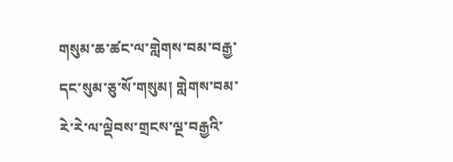གསུམ་ཆ་ཚང་ལ་གླེགས་བམ་བརྒྱ་དང་སུམ་ཅུ་སོ་གསུམ། གླེགས་བམ་རེ་རེ་ལ་ལྡེབས་གྲངས་ལྔ་བརྒྱའི་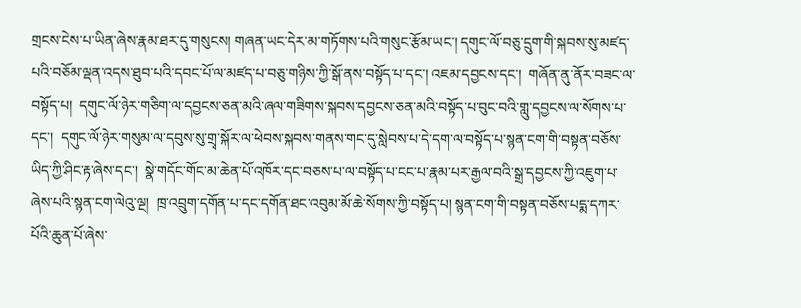གྲངས་ངེས་པ་ཡིན་ཞེས་རྣམ་ཐར་དུ་གསུངས། གཞན་ཡང་དེར་མ་གཏོགས་པའི་གསུང་རྩོམ་ཡང་། དགུང་ལོ་བཅུ་དྲུག་གི་སྐབས་སུ་མཛད་པའི་བཅོམ་ལྡན་འདས་ཐུབ་པའི་དབང་པོ་ལ་མཛད་པ་བཅུ་གཉིས་ཀྱི་སྒོ་ནས་བསྟོད་པ་དང་། འཇམ་དབྱངས་དང་།  གཞོན་ནུ་ནོར་བཟང་ལ་བསྟོད་པ།  དགུང་ལོ་ཉེར་གཅིག་ལ་དབྱངས་ཅན་མའི་ཞལ་གཟིགས་སྐབས་དབྱངས་ཅན་མའི་བསྟོད་པ་བུང་བའི་གླུ་དབྱངས་ལ་སོགས་པ་དང་།  དགུང་ལོ་ཉེར་གསུམ་ལ་དབུས་སུ་གྲྭ་སྐོར་ལ་ཕེབས་སྐབས་གནས་གང་དུ་སླེབས་པ་དེ་དག་ལ་བསྟོད་པ་སྙན་ངག་གི་བསྟན་བཅོས་ཡིད་ཀྱི་ཤིང་རྟ་ཞེས་དང་།  སྣེ་གདོང་གོང་མ་ཆེན་པོ་འཁོར་དང་བཅས་པ་ལ་བསྟོད་པ་ངང་པ་རྣམ་པར་རྒྱལ་བའི་སྒྲ་དབྱངས་ཀྱི་འཇུག་པ་ཞེས་པའི་སྙན་ངག་ལེའུ་ལྔ།  ཁྲ་འབྲུག་དགོན་པ་དང་དགོན་ཐང་འབུམ་མོ་ཆེ་སོགས་ཀྱི་བསྟོད་པ། སྙན་ངག་གི་བསྟན་བཅོས་པདྨ་དཀར་པོའི་ཆུན་པོ་ཞེས་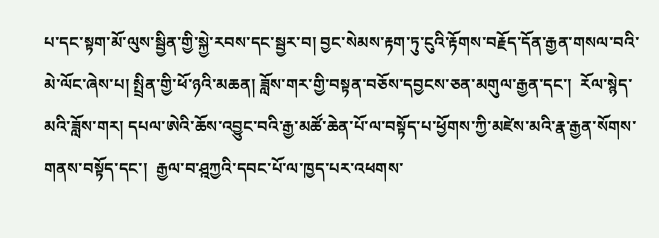པ་དང་སྟག་མོ་ལུས་སྦྱིན་གྱི་སྐྱེ་རབས་དང་སྦྱར་བ། བྱང་སེམས་རྟག་ཏུ་ངུའི་རྟོགས་བརྗོད་དོན་རྒྱན་གསལ་བའི་མེ་ལོང་ཞེས་པ། སྤྲིན་གྱི་ཕོ་ཉའི་མཆན། ཟློས་གར་གྱི་བསྟན་བཅོས་དབྱངས་ཅན་མགུལ་རྒྱན་དང་།  རོལ་སྙེད་མའི་ཟློས་གར། དཔལ་ཨེའི་ཆོས་འབྱུང་བའི་རྒྱ་མཚོ་ཆེན་པོ་ལ་བསྟོད་པ་ཕྱོགས་ཀྱི་མཛེས་མའི་རྣ་རྒྱན་སོགས་གནས་བསྟོད་དང་།  རྒྱལ་བ་ཤྰཀྱའི་དབང་པོ་ལ་ཁྱད་པར་འཕགས་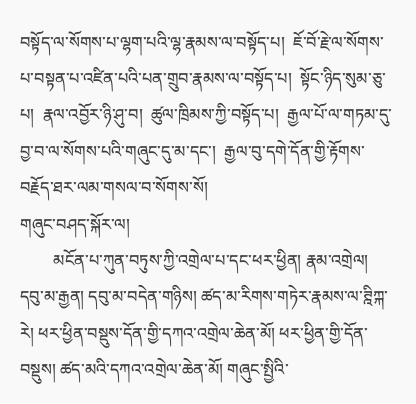བསྟོད་ལ་སོགས་པ་ལྷག་པའི་ལྷ་རྣམས་ལ་བསྟོད་པ།  ཇོ་བོ་རྗེ་ལ་སོགས་པ་བསྟན་པ་འཛིན་པའི་པན་གྲུབ་རྣམས་ལ་བསྟོད་པ།  སྟོང་ཉིད་སུམ་ཅུ་པ།  རྣལ་འབྱོར་ཉི་ཤུ་བ།  ཚུལ་ཁྲིམས་ཀྱི་བསྟོད་པ།  རྒྱལ་པོ་ལ་གཏམ་དུ་བྱ་བ་ལ་སོགས་པའི་གཞུང་དུ་མ་དང་།  རྒྱལ་བུ་དགེ་དོན་གྱི་རྟོགས་བརྗོད་ཐར་ལམ་གསལ་བ་སོགས་སོ།
གཞུང་བཤད་སྐོར་ལ།
        མངོན་པ་ཀུན་བཏུས་ཀྱི་འགྲེལ་པ་དང་ཕར་ཕྱིན། རྣམ་འགྲེལ། དབུ་མ་རྒྱན། དབུ་མ་བདེན་གཉིས། ཚད་མ་རིགས་གཏེར་རྣམས་ལ་ཊྰིཀྐ་རེ། ཕར་ཕྱིན་བསྡུས་དོན་གྱི་དཀའ་འགྲེལ་ཆེན་མོ། ཕར་ཕྱིན་གྱི་དོན་བསྡུས། ཚད་མའི་དཀའ་འགྲེལ་ཆེན་མོ། གཞུང་སྤྱིའི་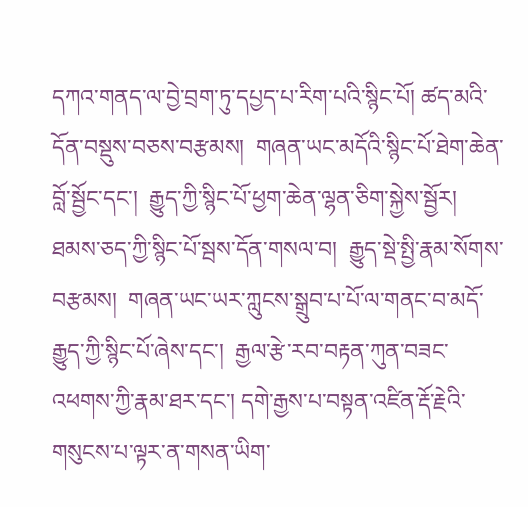དཀའ་གནད་ལ་བྱེ་བྲག་ཏུ་དཔྱད་པ་རིག་པའི་སྙིང་པོ། ཚད་མའི་དོན་བསྡུས་བཅས་བརྩམས།  གཞན་ཡང་མདོའི་སྙིང་པོ་ཐེག་ཆེན་བློ་སྦྱོང་དང་།  རྒྱུད་ཀྱི་སྙིང་པོ་ཕྱག་ཆེན་ལྷན་ཅིག་སྐྱེས་སྦྱོར།  ཐམས་ཅད་ཀྱི་སྙིང་པོ་སྦས་དོན་གསལ་བ།  རྒྱུད་སྡེ་སྤྱི་རྣམ་སོགས་བརྩམས།  གཞན་ཡང་ཡར་ཀླུངས་སྒྲུབ་པ་པོ་ལ་གནང་བ་མདོ་རྒྱུད་ཀྱི་སྙིང་པོ་ཞེས་དང་།  རྒྱལ་རྩེ་རབ་བརྟན་ཀུན་བཟང་འཕགས་ཀྱི་རྣམ་ཐར་དང་། དགེ་རྒྱས་པ་བསྟན་འཛིན་རྡོ་རྗེའི་གསུངས་པ་ལྟར་ན་གསན་ཡིག་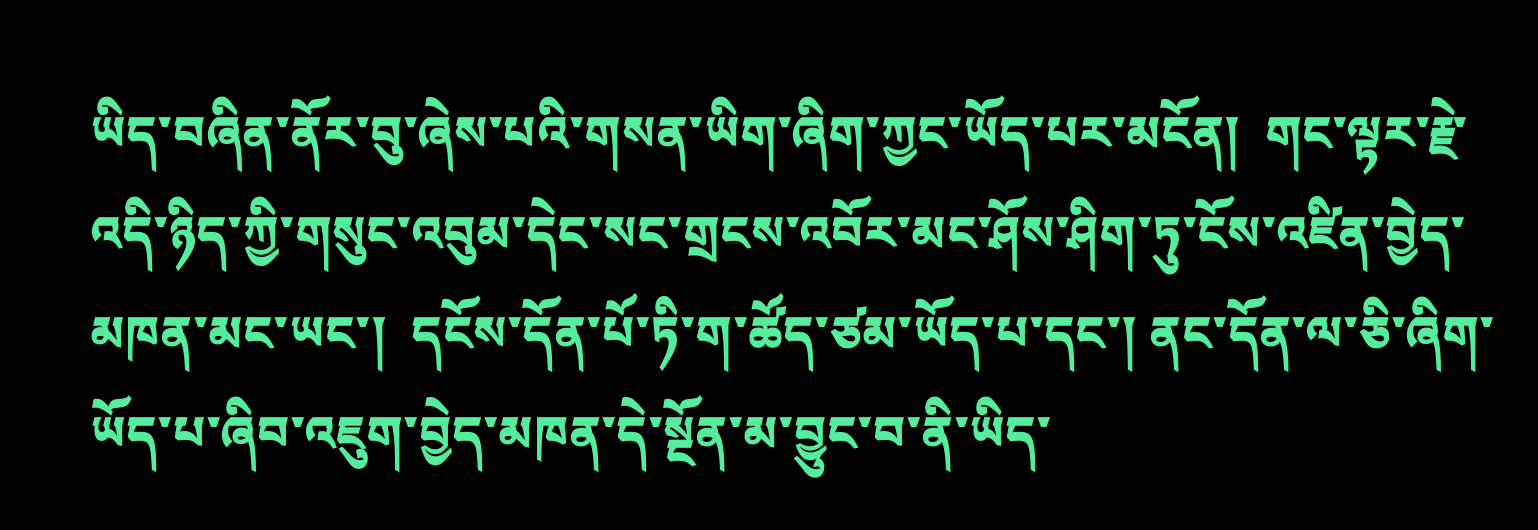ཡིད་བཞིན་ནོར་བུ་ཞེས་པའི་གསན་ཡིག་ཞིག་ཀྱང་ཡོད་པར་མངོན།  གང་ལྟར་རྗེ་འདི་ཉིད་ཀྱི་གསུང་འབུམ་དེང་སང་གྲངས་འབོར་མང་ཤོས་ཤིག་ཏུ་ངོས་འཛིན་བྱེད་མཁན་མང་ཡང་།  དངོས་དོན་པོ་ཏི་ག་ཚོད་ཙམ་ཡོད་པ་དང་། ནང་དོན་ལ་ཅི་ཞིག་ཡོད་པ་ཞིབ་འཇུག་བྱེད་མཁན་དེ་སྔོན་མ་བྱུང་བ་ནི་ཡིད་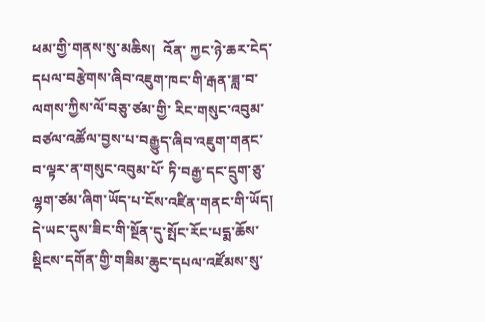ཕམ་གྱི་གནས་སུ་མཆིས།  འོན་ ཀྱང་ཉེ་ཆར་ངེད་དཔལ་བརྩེགས་ཞིབ་འཇུག་ཁང་གི་རྒན་ཟླ་བ་ལགས་ཀྱིས་ལོ་བཅུ་ཙམ་གྱི་ རིང་གསུང་འབུམ་བཙལ་འཚོལ་བྱས་པ་བརྒྱུད་ཞིབ་འཇུག་གནང་བ་ལྟར་ན་གསུང་འབུམ་པོ་ ཏི་བརྒྱ་དང་དྲུག་ཅུ་ལྷག་ཙམ་ཞིག་ཡོད་པ་ངོས་འཛིན་གནང་གི་ཡོད། དེ་ཡང་དུས་ཟིང་གི་སྔོན་དུ་སྤོང་རོང་པདྨ་ཆོས་སྡིངས་དགོན་གྱི་གཟིམ་ཆུང་དཔལ་འཛོམས་སུ་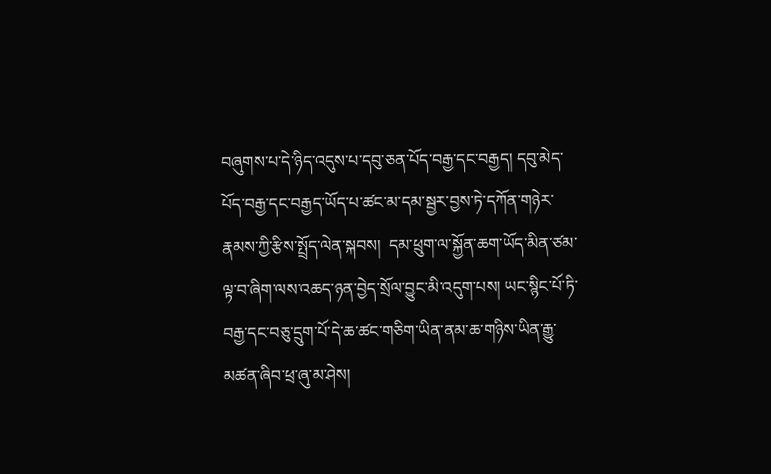བཞུགས་པ་དེ་ཉིད་འདུས་པ་དབུ་ཅན་པོད་བརྒྱ་དང་བརྒྱད། དབུ་མེད་པོད་བརྒྱ་དང་བརྒྱད་ཡོད་པ་ཚང་མ་དམ་སྦྱར་བྱས་ཏེ་དཀོན་གཉེར་རྣམས་ཀྱི་རྩིས་སྤྲོད་ལེན་སྐབས།  དམ་ཕྲུག་ལ་སྐྱོན་ཆག་ཡོད་མིན་ཙམ་ལྟ་བ་ཞིག་ལས་འཆད་ཉན་བྱེད་སྲོལ་བྱུང་མི་འདུག་པས། ཡང་སྙིང་པོ་ཏི་བརྒྱ་དང་བཅུ་དྲུག་པོ་དེ་ཆ་ཚང་གཅིག་ཡིན་ནམ་ཆ་གཉིས་ཡིན་རྒྱུ་མཚན་ཞིབ་ཕྲ་ཞུ་མ་ཤེས།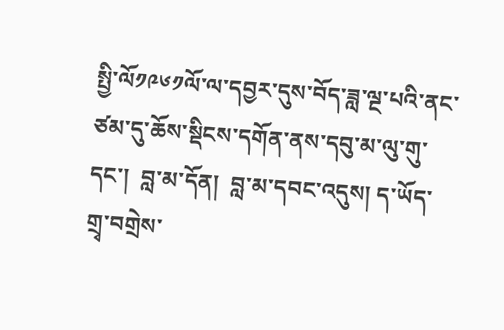སྤྱི་ལོ༡༩༦༡ལོ་ལ་དབྱར་དུས་བོད་ཟླ་ལྔ་པའི་ནང་ཙམ་དུ་ཆོས་སྡིངས་དགོན་ནས་དབུ་མ་ལུ་གུ་དང་།  བླ་མ་དོན།  བླ་མ་དབང་འདུས། ད་ཡོད་གྲྭ་བགྲེས་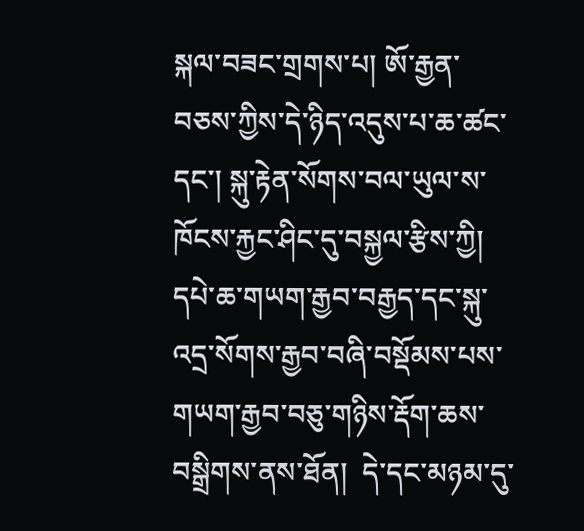སྐལ་བཟང་གྲགས་པ། ཨོ་རྒྱན་བཅས་ཀྱིས་དེ་ཉིད་འདུས་པ་ཆ་ཚང་དང་། སྐུ་རྟེན་སོགས་བལ་ཡུལ་ས་ཁོངས་རྐྱང་ཤིང་དུ་བསྐྱལ་རྩིས་ཀྱི། དཔེ་ཆ་གཡག་རྒྱབ་བརྒྱད་དང་སྐུ་འདྲ་སོགས་རྒྱབ་བཞི་བསྡོམས་པས་གཡག་རྒྱབ་བཅུ་གཉིས་རྡོག་ཆས་བསྒྲིགས་ནས་ཐོན།  དེ་དང་མཉམ་དུ་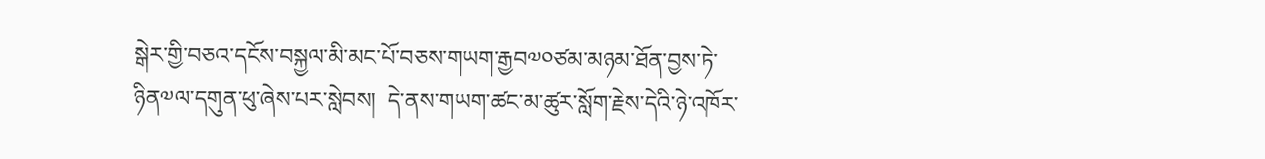སྒེར་གྱི་བཅའ་དངོས་བསྐྱལ་མི་མང་པོ་བཅས་གཡག་རྒྱབ༧༠ཙམ་མཉམ་ཐོན་བྱས་ཏེ་ཉིན༧ལ་དགུན་ཕུ་ཞེས་པར་སླེབས།  དེ་ནས་གཡག་ཚང་མ་ཚུར་སློག་རྗེས་དེའི་ཉེ་འཁོར་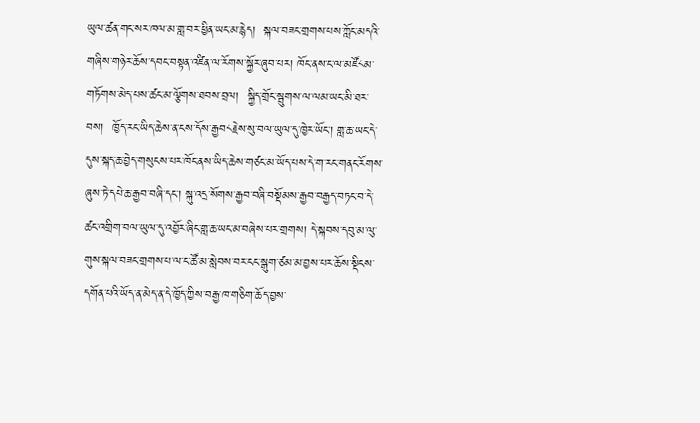ཡུལ་ཚན་གང་སར་ཁལ་མ་གླ་བར་ཕྱིན་ཡང་མ་རྙེད།  སྐལ་བཟང་གྲགས་པས་ཀློང་མདའི་གཞིས་གཉེར་ཆོས་དབང་བསྟན་འཛིན་ལ་རོགས་སྐྱོར་ཞུབ་པར། ཁོང་ནས་ང་ལ་མཛོ༨མ་གཏོགས་མེད་པས་ཚང་མ་ལྕོགས་ཐབས་བྲལ།  སྐྱིད་གྲོང་སྦུགས་ལ་ལམ་ཡང་མི་ཐར་བས།  ཁྱོད་རང་ཡིད་ཆེས་ན་ངས་དོས་རྒྱབ༨རྗེས་སུ་བལ་ཡུལ་དུ་ཁྱེར་ཡོང་། གླ་ཆ་ཡང་དེ་དུས་སྐད་ཆ་བྱེད་གསུངས་པར་ཁོང་ནས་ཡིད་ཆེས་གཙང་མ་ཡོད་པས་དེ་ག་རང་གནང་རོགས་ཞུས་ཏེ་དཔེ་ཆ་རྒྱབ་བཞི་དང་། སྐུ་འདྲ་སོགས་རྒྱབ་བཞི་བསྡོམས་རྒྱབ་བརྒྱད་བཏང་བ་དེ་ཚང་འགྲིག་བལ་ཡུལ་དུ་འབྱོར་ཞིང་གླ་ཆ་ཡང་མ་བཞེས་པར་གྲགས། དེ་སྐབས་དབུ་མ་ལུ་གུས་སྐལ་བཟང་གྲགས་པ་ལ་ང་ཚོ་མ་སླེབས་བར་ངང་སྒུག་ཙམ་མ་བྱས་པར་ཆོས་སྡིངས་དགོན་པའི་ཡོད་ན་མེད་ན་དེ་ཁྱོད་ཀྱིས་བརྒྱ་ཁ་གཅིག་ཆོད་བྱས་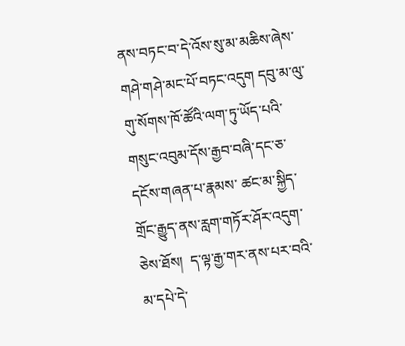ནས་བཏང་བ་དེ་འོས་སུ་མ་མཆིས་ཞེས་གཤེ་གཤེ་མང་པོ་བཏང་འདུག དབུ་མ་ལུ་གུ་སོགས་ཁོ་ཚོའི་ལག་ཏུ་ཡོད་པའི་གསུང་འབུམ་དོས་རྒྱབ་བཞི་དང་ཅ་དངོས་གཞན་པ་རྣམས་ ཚང་མ་སྐྱིད་གྲོང་རྒྱུད་ནས་རླག་གཏོར་ཤོར་འདུག་ཅེས་ཐོས།  ད་ལྟ་རྒྱ་གར་ནས་པར་བའི་མ་དཔེ་དེ་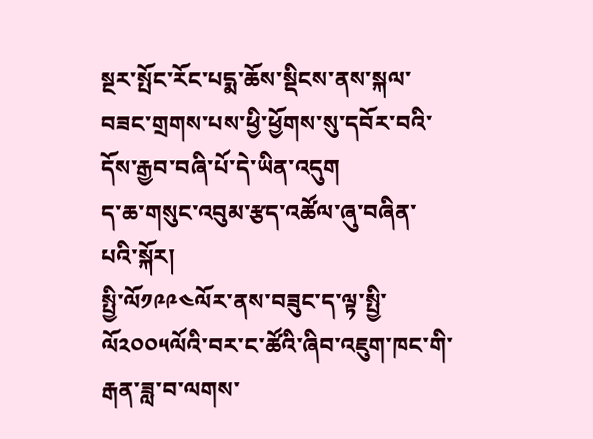སྔར་སྤོང་རོང་པདྨ་ཆོས་སྡིངས་ནས་སྐལ་བཟང་གྲགས་པས་ཕྱི་ཕྱོགས་སུ་དབོར་བའི་དོས་རྒྱབ་བཞི་པོ་དེ་ཡིན་འདུག
ད་ཆ་གསུང་འབུམ་རྩད་འཚོལ་ཞུ་བཞིན་པའི་སྐོར།
སྤྱི་ལོ༡༩༩༤ལོར་ནས་བཟུང་ད་ལྟ་སྤྱི་ལོ༢༠༠༥ལོའི་བར་ང་ཚོའི་ཞིབ་འཇུག་ཁང་གི་རྒན་ཟླ་བ་ལགས་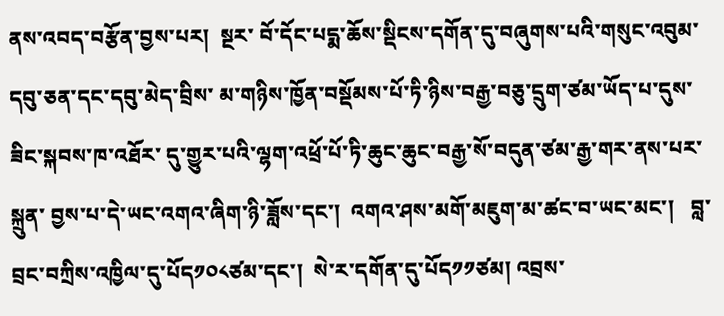ནས་འབད་བརྩོན་བྱས་པར།  སྔར་ བོ་དོང་པདྨ་ཆོས་སྡིངས་དགོན་དུ་བཞུགས་པའི་གསུང་འབུམ་དབུ་ཅན་དང་དབུ་མེད་བྲིས་ མ་གཉིས་ཁྱོན་བསྡོམས་པོ་ཏི་ཉིས་བརྒྱ་བཅུ་དྲུག་ཙམ་ཡོད་པ་དུས་ཟིང་སྐབས་ཁ་འཐོར་ དུ་གྱུར་པའི་ལྷག་འཕྲོ་པོ་ཏི་ཆུང་ཆུང་བརྒྱ་སོ་བདུན་ཙམ་རྒྱ་གར་ནས་པར་སྐྲུན་ བྱས་པ་དེ་ཡང་འགའ་ཞིག་ཉི་ཟློས་དང་།  འགའ་ཤས་མགོ་མཇུག་མ་ཚང་བ་ཡང་མང་།   བླ་བྲང་བཀྲིས་འཁྱིལ་དུ་པོད༡༠༨ཙམ་དང་།  སེ་ར་དགོན་དུ་པོད༡༡ཙམ། འབྲས་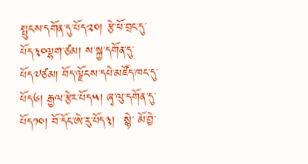སྤུངས་དགོན་དུ་པོད༢༠། རྩེ་ཕོ་བྲང་དུ་པོད༣༠ལྷག་ཙམ། ས་སྐྱ་དགོན་དུ་པོད༧ཙམ། བོད་ལྗོངས་དཔེ་མཛོད་ཁང་དུ་པོད༦། རྒྱལ་རྩེར་པོད༥། ཞྭ་ལུ་དགོན་དུ་པོད༡༠། བོ་དོང་ཨེ་རུ་པོད༣།  སྙེ་ མོ་བྱེ་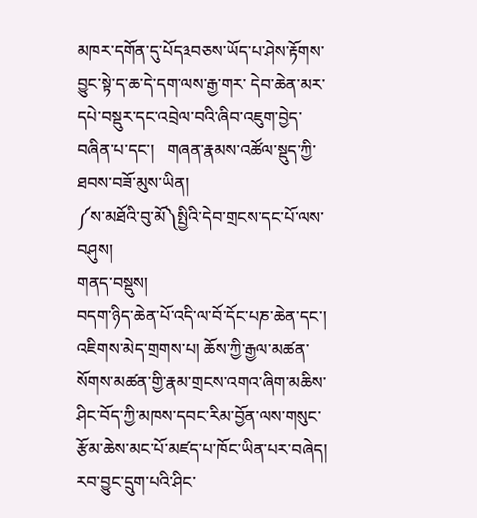མཁར་དགོན་དུ་པོད༣བཅས་ཡོད་པ་ཤེས་རྟོགས་བྱུང་སྟེ་ད་ཆ་དེ་དག་ལས་རྒྱ་གར་ དེབ་ཆེན་མར་དཔེ་བསྡུར་དང་འབྲེལ་བའི་ཞིབ་འཇུག་བྱེད་བཞིན་པ་དང་།   གཞན་རྣམས་འཚོལ་སྡུད་ཀྱི་ཐབས་བཟོ་མུས་ཡིན།
༼ས་མཐོའི་བུ་མོ༽སྤྱིའི་དེབ་གྲངས་དང་པོ་ལས་བཤུས།
གནད་བསྡུས།
བདག་ཉིད་ཆེན་པོ་འདི་ལ་བོ་དོང་པཎ་ཆེན་དང་། འཇིགས་མེད་གྲགས་པ། ཆོས་ཀྱི་རྒྱལ་མཚན་སོགས་མཚན་གྱི་རྣམ་གྲངས་འགའ་ཞིག་མཆིས་ཤིང་བོད་ཀྱི་མཁས་དབང་རིམ་བྱོན་ལས་གསུང་རྩོམ་ཆེས་མང་པོ་མཛད་པ་ཁོང་ཡིན་པར་བཞེད། རབ་བྱུང་དྲུག་པའི་ཤིང་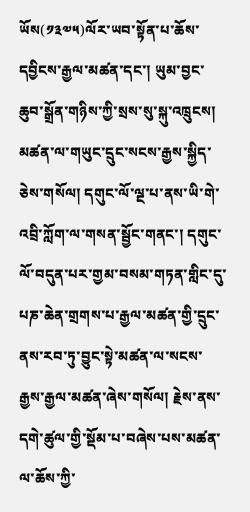ཡོས(༡༣༧༥)ལོར་ཡབ་སྟོན་པ་ཆོས་ དབྱིངས་རྒྱལ་མཚན་དང་། ཡུམ་བྱང་ཆུབ་སྒྲོན་གཉིས་ཀྱི་སྲས་སུ་སྐུ་འཁྲུངས། མཚན་ལ་གཡུང་དྲུང་སངས་རྒྱས་སྐྱིད་ཅེས་གསོལ། དགུང་ལོ་ལྔ་པ་ནས་ཡི་གེ་འབྲི་ཀློག་ལ་གསན་སྦྱོང་གནང་། དགུང་ལོ་བདུན་པར་གྱམ་བསམ་གཏན་གླིང་དུ་པཎ་ཆེན་གྲགས་པ་རྒྱལ་མཚན་གྱི་དྲུང་ནས་རབ་ཏུ་བྱུང་སྟེ་མཚན་ལ་སངས་རྒྱས་རྒྱལ་མཚན་ཞེས་གསོལ། རྗེས་ནས་དགེ་ཚུལ་གྱི་སྡོམ་པ་བཞེས་པས་མཚན་ལ་ཆོས་ཀྱི་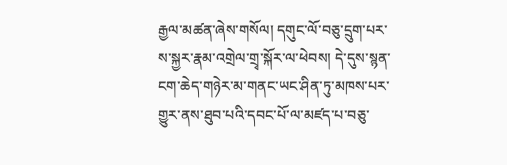རྒྱལ་མཚན་ཞེས་གསོལ། དགུང་ལོ་བཅུ་དྲུག་པར་ས་སྐྱར་རྣམ་འགྲེལ་གྲྭ་སྐོར་ལ་ཕེབས། དེ་དུས་སྙན་ངག་ཆེད་གཉེར་མ་གནང་ཡང་ཤིན་ཏུ་མཁས་པར་གྱུར་ནས་ཐུབ་པའི་དབང་པོ་ལ་མཛད་པ་བཅུ་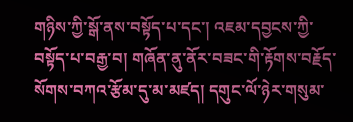གཉིས་ཀྱི་སྒོ་ནས་བསྟོད་པ་དང་། འཇམ་དབྱངས་ཀྱི་བསྟོད་པ་བརྒྱ་བ། གཞོན་ནུ་ནོར་བཟང་གི་རྟོགས་བརྗོད་སོགས་བཀའ་རྩོམ་དུ་མ་མཛད། དགུང་ལོ་ཉེར་གསུམ་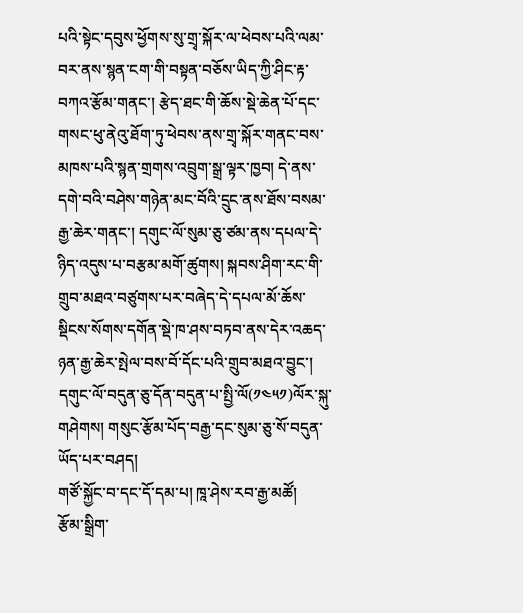པའི་སྟེང་དབུས་ཕྱོགས་སུ་གྲྭ་སྐོར་ལ་ཕེབས་པའི་ལམ་བར་ནས་སྙན་ངག་གི་བསྟན་བཅོས་ཡིད་ཀྱི་ཤིང་རྟ་བཀའ་རྩོམ་གནང་། རྩེད་ཐང་གི་ཆོས་སྡེ་ཆེན་པོ་དང་གསང་ཕུ་ནེའུ་ཐོག་ཏུ་ཕེབས་ནས་གྲྭ་སྐོར་གནང་བས་མཁས་པའི་སྙན་གྲགས་འབྲུག་སྒྲ་ལྟར་ཁྱབ། དེ་ནས་དགེ་བའི་བཤེས་གཉེན་མང་བོའི་དྲུང་ནས་ཐོས་བསམ་རྒྱ་ཆེར་གནང་། དགུང་ལོ་སུམ་ཅུ་ཙམ་ནས་དཔལ་དེ་ཉིད་འདུས་པ་བརྩམ་མགོ་ཚུགས། སྐབས་ཤིག་རང་གི་གྲུབ་མཐའ་བཙུགས་པར་བཞེད་དེ་དཔལ་མོ་ཆོས་སྡིངས་སོགས་དགོན་སྡེ་ཁ་ཤས་བཏབ་ནས་དེར་འཆད་ཉན་རྒྱ་ཆེར་སྤེལ་བས་བོ་དོང་པའི་གྲུབ་མཐའ་བྱུང་། དགུང་ལོ་བདུན་ཅུ་དོན་བདུན་པ་སྤྱི་ལོ(༡༤༥༡)ལོར་སྐུ་གཤེགས། གསུང་རྩོམ་པོད་བརྒྱ་དང་སུམ་ཅུ་སོ་བདུན་ཡོད་པར་བཤད།
གཙོ་སྐྱོང་བ་དང་དོ་དམ་པ། ཁཱ་ཤེས་རབ་རྒྱ་མཚོ།
རྩོམ་སྒྲིག་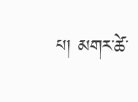པ། མགར་ཚེ་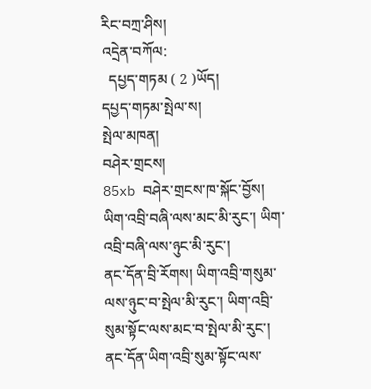རིང་བཀྲ་ཤིས།
འདྲེན་བཀོལ:
  དཔྱད་གཏམ ( 2 )ཡོད།
དཔྱད་གཏམ་སྤེལ་ས།
སྤེལ་མཁན།
བཤེར་གྲངས།
85xb བཤེར་གྲངས་ཁ་སྐོང་བྱོས། ཡིག་འབྲི་བཞི་ལས་མང་མི་རུང་། ཡིག་འབྲི་བཞི་ལས་ཉུང་མི་རུང་།
ནང་དོན་བྲི་རོགས། ཡིག་འབྲི་གསུམ་ལས་ཉུང་བ་སྤེལ་མི་རུང་། ཡིག་འབྲི་སུམ་སྟོང་ལས་མང་བ་སྤེལ་མི་རུང་།
ནང་དོན་ཡིག་འབྲི་སུམ་སྟོང་ལས་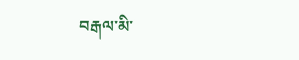བརྒལ་མི་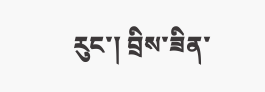རུང་། བྲིས་ཟིན་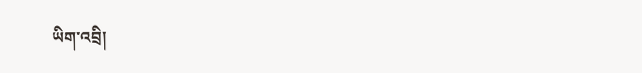ཡིག་འབྲི།